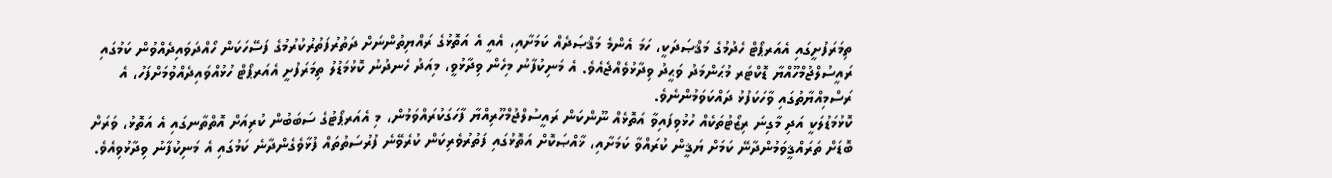ތިމަރަފުށީގައި އެއަރޕޯޓް ހެދުމުގެ މަޤްޞަދަކީ، ހަމަ އެންމެ މަޤްޞަދެއް ކަމަށާއި، އެއީ އެ އަތޮޅުގެ ރައްޔިތުންނަށް ދަތުރުފަތުރުކުރުމުގެ ފަސޭހަކަން ހޯއްދަވައިދެއްވުން ކަމުގައި ރައީސުލްޖުމްހޫއްޔާ ޑޮކްޓަރ މުޙަންމަދު ވަޙީދު ވިދާޅުވެއްޖެއެވެ. އެ މަނިކުފާނު މިހެން ވިދާޅުވީ، މިއަދު ހެނދުނު ކޮޅުމަޑުލު ތިމަރަފުށީ އެއަރޕޯޓް ހުޅުއްވައިދެއްވުމަށްފަހު، އެ ރަސްމިއްޔާތުގައި ވާހަކަފުޅު ދައްކަވަމުންނެވެ.
ކޮޅުމަޑުލަކީ އަދި މާގިނަ ރިޒޯޓުތަކެއް ހުޅުވިފައިވާ އަތޮޅެއް ނޫންކަން ރައީސުލްޖުމްހޫރިއްޔާ ފާހަގަކުރައްވަމުން، މި އެއަރޕޯޓުގެ ސަބަބުން ކުރިއަށް އޮތްތާނގައި އެ އަތޮޅު، ވަރަށް ބޮޑަށް ތަރައްޤީވަމުންދާނޭ ކަމަށް ޔަޤީން ކުރައްވާ ކަމަށާއި، ޚާއްޞަކޮށް އަތޮޅުގައި ފަތުރުވެރިކަން ކުރެވޭނެ ފުރުސަތުތައް ފުޅާވެގެންދާނެ ކަމުގައި އެ މަނިކުފާނު ވިދާޅުވިއެވެ.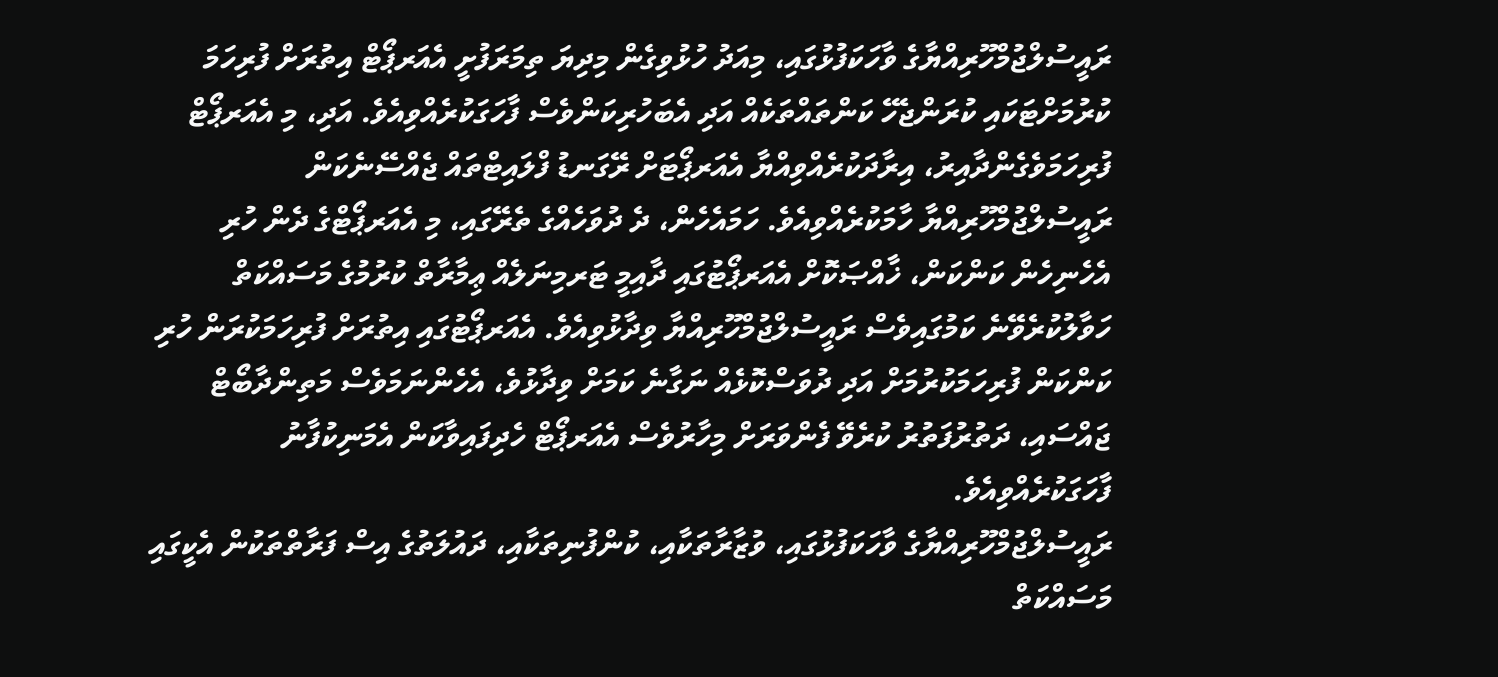ރައީސުލްޖުމްހޫރިއްޔާގެ ވާހަކަފުޅުގައި، މިއަދު ހުޅުވިގެން މިދިޔަ ތިމަރަފުށީ އެއަރޕޯޓް އިތުރަށް ފުރިހަމަ ކުރުމަށްޓަކައި ކުރަންޖެހޭ ކަންތައްތަކެއް އަދި އެބަހުރިކަންވެސް ފާހަގަކުރެއްވިއެވެ. އަދި، މި އެއަރޕޯޓް ފުރިހަމަވެގެންދާއިރު، އިރާދަކުރެއްވިއްޔާ އެއަރޕޯޓަށް ރޭގަނޑު ފްލައިޓްތައް ޖެއްސޭނެކަން ރައީސުލްޖުމްހޫރިއްޔާ ހާމަކުރެއްވިއެވެ. ހަމައެހެން، ދެ ދުވަހެއްގެ ތެރޭގައި، މި އެއަރޕޯޓްގެ ދެން ހުރި އެހެނިހެން ކަންކަން، ޚާއްޞަކޮށް އެއަރޕޯޓުގައި ދާއިމީ ޓަރމިނަލެއް ޢިމާރާތް ކުރުމުގެ މަސައްކަތް ހަވާލުކުރެވޭނެ ކަމުގައިވެސް ރައީސުލްޖުމްހޫރިއްޔާ ވިދާޅުވިއެވެ. އެއަރޕޯޓުގައި އިތުރަށް ފުރިހަމަކުރަން ހުރި ކަންކަން ފުރިހަމަކުރުމަށް އަދި ދުވަސްކޮޅެއް ނަގާނެ ކަމަށް ވިދާޅުވެ، އެހެންނަމަވެސް މަތިންދާބޯޓް ޖައްސައި، ދަތުރުފަތުރު ކުރެވޭ ފެންވަރަށް މިހާރުވެސް އެއަރޕޯޓް ހެދިފައިވާކަން އެމަނިކުފާނު ފާހަގަކުރެއްވިއެވެ.
ރައީސުލްޖުމްހޫރިއްޔާގެ ވާހަކަފުޅުގައި، ވުޒާރާތަކާއި، ކުންފުނިތަކާއި، ދައުލަތުގެ އިސް ފަރާތްތަކުން އެކީގައި މަސައްކަތް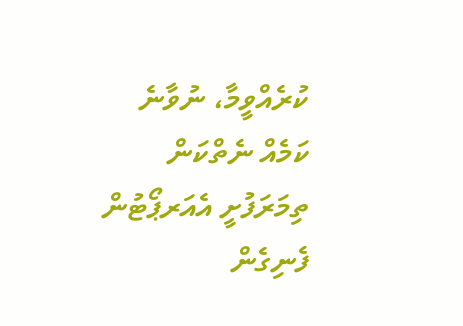ކުރެއްވީމާ، ނުވާނެ ކަމެއް ނެތްކަން ތިމަރަފުށީ އެއަރޕޯޓުން ފެނިގެން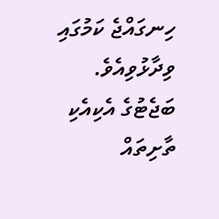ހިނގައްޖެ ކަމުގައި ވިދާޅުވިއެވެ. ބަޖެޓުގެ އެކިއެކި ތާށިތައް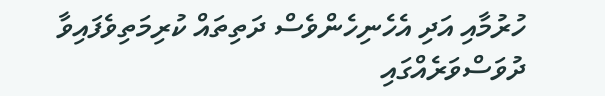ހުރުމާއި އަދި އެހެނިހެންވެސް ދަތިތައް ކުރިމަތިވެފައިވާ ދުވަސްވަރެއްގައި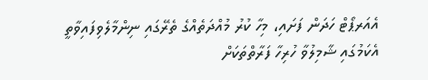އެއަރޕޯޓް ހަދަން ފަށައި، މިހާ ކުރު މުއްދަތެއްގެ ތެރޭގައި ނިންމާލެވިފައިވާތީ އެކަމުގައި ޝާމިލުވާ ހުރިހާ ފަރާތްތަކަށް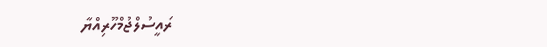ރައީސުލްޖުމްހޫރިއްޔާ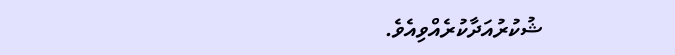ޝުކުރުއަދާކުރެއްވިއެވެ.